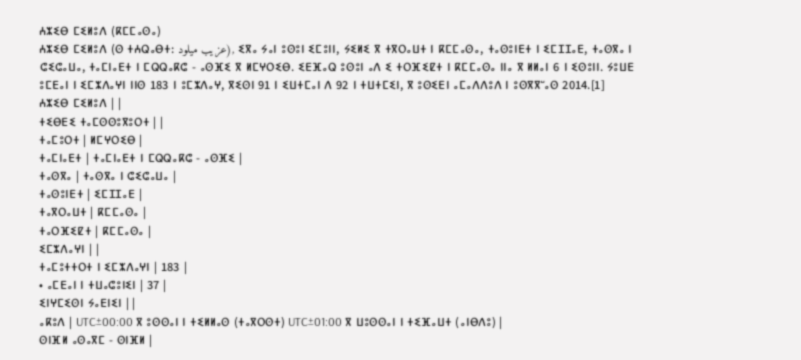ⵄⵣⵉⴱ ⵎⵉⵍⵓⴷ (ⴽⵎⵎⴰⵙⴰ)
ⵄⵣⵉⴱ ⵎⵉⵍⵓⴷ (ⵙ ⵜⵄⵕⴰⴱⵜ: عزيب ميلود), ⵉⴳⴰ ⵢⴰⵏ ⵓⵙⵓⵏ ⵉⵎⵓⵏⵏ, ⵢⵉⵍⵉ ⴳ ⵜⴳⵔⴰⵡⵜ ⵏ ⴽⵎⵎⴰⵙⴰ, ⵜⴰⵙⵓⵏⴹⵜ ⵏ ⵉⵎⵊⵊⴰⴹ, ⵜⴰⵙⴳⴰ ⵏ ⵛⵉⵛⴰⵡⴰ, ⵜⴰⵎⵏⴰⴹⵜ ⵏ ⵎⵕⵕⴰⴽⵛ - ⴰⵙⴼⵉ ⴳ ⵍⵎⵖⵔⵉⴱ. ⵉⴹⴼⴰⵕ ⵓⵙⵓⵏ ⴰⴷ ⵉ ⵜⵔⴼⵉⵇⵜ ⵏ ⴽⵎⵎⴰⵙⴰ ⵏⵏⴰ ⴳ ⵍⵍⴰⵏ 6 ⵏ ⵉⵙⵓⵏⵏ. ⵢⵓⵡⴹ ⵓⵎⴹⴰⵏ ⵏ ⵉⵎⵣⴷⴰⵖⵏ ⵏⵏⵙ 183 ⵏ ⵓⵎⵣⴷⴰⵖ, ⴳⵉⵙⵏ 91 ⵏ ⵉⵡⵜⵎⴰⵏ ⴷ 92 ⵏ ⵜⵡⵜⵎⵉⵏ, ⴳ ⵓⵙⵉⴹⵏ ⴰⵎⴰⴷⴷⵓⴷ ⵏ ⵓⵙⴳⴳⵯⴰⵙ 2014.[1]
ⵄⵣⵉⴱ ⵎⵉⵍⵓⴷ | |
ⵜⵉⴱⴹⵉ ⵜⴰⵎⵙⵙⵓⴳⵓⵔⵜ | |
ⵜⴰⵎⵓⵔⵜ | ⵍⵎⵖⵔⵉⴱ |
ⵜⴰⵎⵏⴰⴹⵜ | ⵜⴰⵎⵏⴰⴹⵜ ⵏ ⵎⵕⵕⴰⴽⵛ - ⴰⵙⴼⵉ |
ⵜⴰⵙⴳⴰ | ⵜⴰⵙⴳⴰ ⵏ ⵛⵉⵛⴰⵡⴰ |
ⵜⴰⵙⵓⵏⴹⵜ | ⵉⵎⵊⵊⴰⴹ |
ⵜⴰⴳⵔⴰⵡⵜ | ⴽⵎⵎⴰⵙⴰ |
ⵜⴰⵔⴼⵉⵇⵜ | ⴽⵎⵎⴰⵙⴰ |
ⵉⵎⵣⴷⴰⵖⵏ | |
ⵜⴰⵎⵓⵜⵜⵔⵜ ⵏ ⵉⵎⵣⴷⴰⵖⵏ | 183 |
• ⴰⵎⴹⴰⵏ ⵏ ⵜⵡⴰⵛⵓⵏⵉⵏ | 37 |
ⵉⵏⵖⵎⵉⵙⵏ ⵢⴰⴹⵏⵉⵏ | |
ⴰⴽⵓⴷ | UTC±00:00 ⴳ ⵓⵙⵙⴰⵏ ⵏ ⵜⵉⵍⵍⴰⵙ (ⵜⴰⴳⵔⵙⵜ) UTC±01:00 ⴳ ⵡⵓⵙⵙⴰⵏ ⵏ ⵜⵉⴼⴰⵡⵜ (ⴰⵏⴱⴷⵓ) |
ⵙⵏⴼⵍ ⴰⵙⴰⴳⵎ - ⵙⵏⴼⵍ |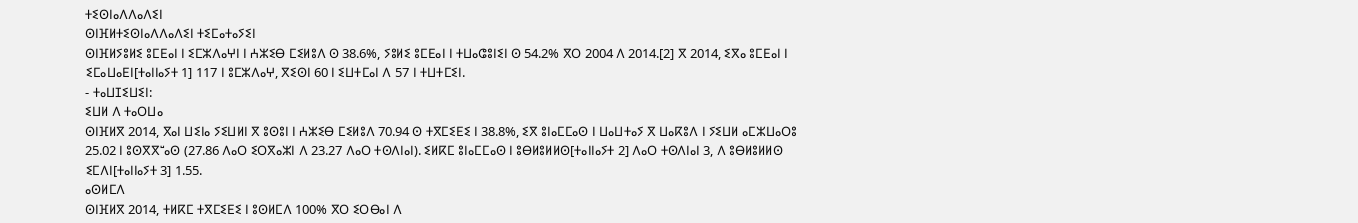ⵜⵉⵙⵏⴰⴷⴷⴰⴷⵉⵏ
ⵙⵏⴼⵍⵜⵉⵙⵏⴰⴷⴷⴰⴷⵉⵏ ⵜⵉⵎⴰⵜⴰⵢⵉⵏ
ⵙⵏⴼⵍⵢⵓⵍⵉ ⵓⵎⴹⴰⵏ ⵏ ⵉⵎⵣⴷⴰⵖⵏ ⵏ ⵄⵣⵉⴱ ⵎⵉⵍⵓⴷ ⵙ 38.6%, ⵢⵓⵍⵉ ⵓⵎⴹⴰⵏ ⵏ ⵜⵡⴰⵛⵓⵏⵉⵏ ⵙ 54.2% ⴳⵔ 2004 ⴷ 2014.[2] ⴳ 2014, ⵉⴳⴰ ⵓⵎⴹⴰⵏ ⵏ ⵉⵎⴰⵡⴰⴹⵏ[ⵜⴰⵏⵏⴰⵢⵜ 1] 117 ⵏ ⵓⵎⵣⴷⴰⵖ, ⴳⵉⵙⵏ 60 ⵏ ⵉⵡⵜⵎⴰⵏ ⴷ 57 ⵏ ⵜⵡⵜⵎⵉⵏ.
- ⵜⴰⵡⵊⵉⵡⵉⵏ:
ⵉⵡⵍ ⴷ ⵜⴰⵔⵡⴰ
ⵙⵏⴼⵍⴳ 2014, ⴳⴰⵏ ⵡⵉⵏⴰ ⵢⵉⵡⵍⵏ ⴳ ⵓⵙⵓⵏ ⵏ ⵄⵣⵉⴱ ⵎⵉⵍⵓⴷ 70.94 ⵙ ⵜⴳⵎⵉⴹⵉ ⵏ 38.8%, ⵉⴳ ⵓⵏⴰⵎⵎⴰⵙ ⵏ ⵡⴰⵡⵜⴰⵢ ⴳ ⵡⴰⴽⵓⴷ ⵏ ⵢⵉⵡⵍ ⴰⵎⵣⵡⴰⵔⵓ 25.02 ⵏ ⵓⵙⴳⴳⵯⴰⵙ (27.86 ⴷⴰⵔ ⵉⵔⴳⴰⵣⵏ ⴷ 23.27 ⴷⴰⵔ ⵜⵙⴷⵏⴰⵏ). ⵉⵍⴽⵎ ⵓⵏⴰⵎⵎⴰⵙ ⵏ ⵓⴱⵍⵓⵍⵍⵙ[ⵜⴰⵏⵏⴰⵢⵜ 2] ⴷⴰⵔ ⵜⵙⴷⵏⴰⵏ 3, ⴷ ⵓⴱⵍⵓⵍⵍⵙ ⵉⵎⴷⵏ[ⵜⴰⵏⵏⴰⵢⵜ 3] 1.55.
ⴰⵙⵍⵎⴷ
ⵙⵏⴼⵍⴳ 2014, ⵜⵍⴽⵎ ⵜⴳⵎⵉⴹⵉ ⵏ ⵓⵙⵍⵎⴷ 100% ⴳⵔ ⵉⵔⴱⴰⵏ ⴷ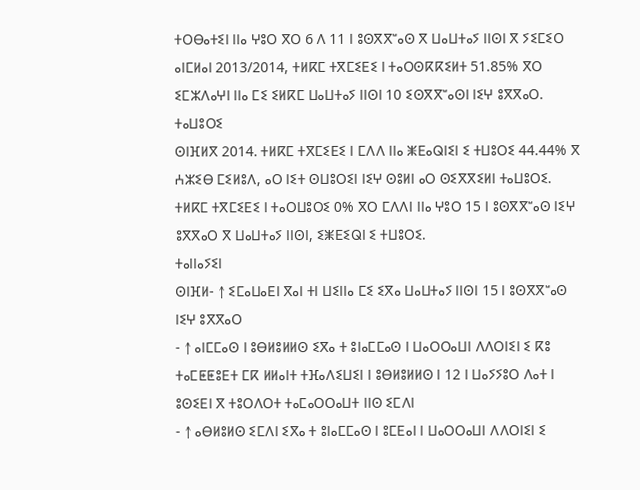ⵜⵔⴱⴰⵜⵉⵏ ⵏⵏⴰ ⵖⵓⵔ ⴳⵔ 6 ⴷ 11 ⵏ ⵓⵙⴳⴳⵯⴰⵙ ⴳ ⵡⴰⵡⵜⴰⵢ ⵏⵏⵙⵏ ⴳ ⵢⵉⵎⵉⵔ ⴰⵏⵎⵍⴰⵏ 2013/2014, ⵜⵍⴽⵎ ⵜⴳⵎⵉⴹⵉ ⵏ ⵜⴰⵔⵙⴽⴽⵉⵍⵜ 51.85% ⴳⵔ ⵉⵎⵣⴷⴰⵖⵏ ⵏⵏⴰ ⵎⵉ ⵉⵍⴽⵎ ⵡⴰⵡⵜⴰⵢ ⵏⵏⵙⵏ 10 ⵉⵙⴳⴳⵯⴰⵙⵏ ⵏⵉⵖ ⵓⴳⴳⴰⵔ.
ⵜⴰⵡⵓⵔⵉ
ⵙⵏⴼⵍⴳ 2014. ⵜⵍⴽⵎ ⵜⴳⵎⵉⴹⵉ ⵏ ⵎⴷⴷ ⵏⵏⴰ ⵥⴹⴰⵕⵏⵉⵏ ⵉ ⵜⵡⵓⵔⵉ 44.44% ⴳ ⵄⵣⵉⴱ ⵎⵉⵍⵓⴷ, ⴰⵔ ⵏⵉⵜ ⵙⵡⵓⵔⵉⵏ ⵏⵉⵖ ⵙⵓⵍⵏ ⴰⵔ ⵙⵉⴳⴳⵉⵍⵏ ⵜⴰⵡⵓⵔⵉ. ⵜⵍⴽⵎ ⵜⴳⵎⵉⴹⵉ ⵏ ⵜⴰⵔⵡⵓⵔⵉ 0% ⴳⵔ ⵎⴷⴷⵏ ⵏⵏⴰ ⵖⵓⵔ 15 ⵏ ⵓⵙⴳⴳⵯⴰⵙ ⵏⵉⵖ ⵓⴳⴳⴰⵔ ⴳ ⵡⴰⵡⵜⴰⵢ ⵏⵏⵙⵏ, ⵉⵥⴹⵉⵕⵏ ⵉ ⵜⵡⵓⵔⵉ.
ⵜⴰⵏⵏⴰⵢⵉⵏ
ⵙⵏⴼⵍ- ↑ ⵉⵎⴰⵡⴰⴹⵏ ⴳⴰⵏ ⵜⵏ ⵡⵉⵏⵏⴰ ⵎⵉ ⵉⴳⴰ ⵡⴰⵡⵜⴰⵢ ⵏⵏⵙⵏ 15 ⵏ ⵓⵙⴳⴳⵯⴰⵙ ⵏⵉⵖ ⵓⴳⴳⴰⵔ
- ↑ ⴰⵏⵎⵎⴰⵙ ⵏ ⵓⴱⵍⵓⵍⵍⵙ ⵉⴳⴰ ⵜ ⵓⵏⴰⵎⵎⴰⵙ ⵏ ⵡⴰⵔⵔⴰⵡⵏ ⴷⴷⵔⵏⵉⵏ ⵉ ⴽⵓ ⵜⴰⵎⵟⵟⵓⴹⵜ ⵎⴽ ⵍⵍⴰⵏⵜ ⵜⴼⴰⴷⵉⵡⵉⵏ ⵏ ⵓⴱⵍⵓⵍⵍⵙ ⵏ 12 ⵏ ⵡⴰⵢⵢⵓⵔ ⴷⴰⵜ ⵏ ⵓⵙⵉⴹⵏ ⴳ ⵜⵓⵔⴷⵔⵜ ⵜⴰⵎⴰⵔⵔⴰⵡⵜ ⵏⵏⵙ ⵉⵎⴷⵏ
- ↑ ⴰⴱⵍⵓⵍⵙ ⵉⵎⴷⵏ ⵉⴳⴰ ⵜ ⵓⵏⴰⵎⵎⴰⵙ ⵏ ⵓⵎⴹⴰⵏ ⵏ ⵡⴰⵔⵔⴰⵡⵏ ⴷⴷⵔⵏⵉⵏ ⵉ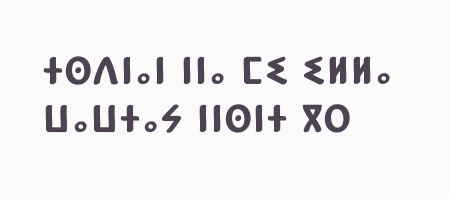ⵜⵙⴷⵏⴰⵏ ⵏⵏⴰ ⵎⵉ ⵉⵍⵍⴰ ⵡⴰⵡⵜⴰⵢ ⵏⵏⵙⵏⵜ ⴳⵔ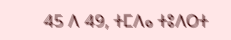45 ⴷ 49, ⵜⵎⴷⴰ ⵜⵓⴷⵔⵜ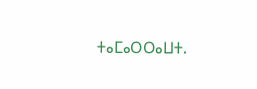ⵜⴰⵎⴰⵔⵔⴰⵡⵜ.